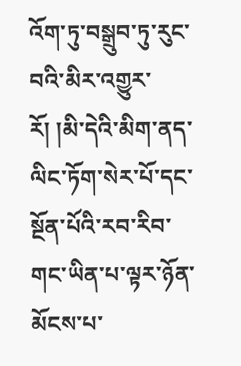འོག་ཏུ་བསྒྲུབ་ཏུ་རུང་བའི་མིར་འགྱུར་རོ། །མི་དེའི་མིག་ནད་ལིང་ཏོག་སེར་པོ་དང་སྔོན་པོའི་རབ་རིབ་གང་ཡིན་པ་ལྟར་ཉོན་མོངས་པ་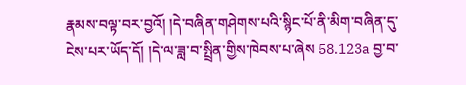རྣམས་བལྟ་བར་བྱའོ། །དེ་བཞིན་གཤེགས་པའི་སྙིང་པོ་ནི་མིག་བཞིན་དུ་ངེས་པར་ཡོད་དོ། །དེ་ལ་ཟླ་བ་སྤྲིན་གྱིས་ཁེབས་པ་ཞེས 58.123a བྱ་བ་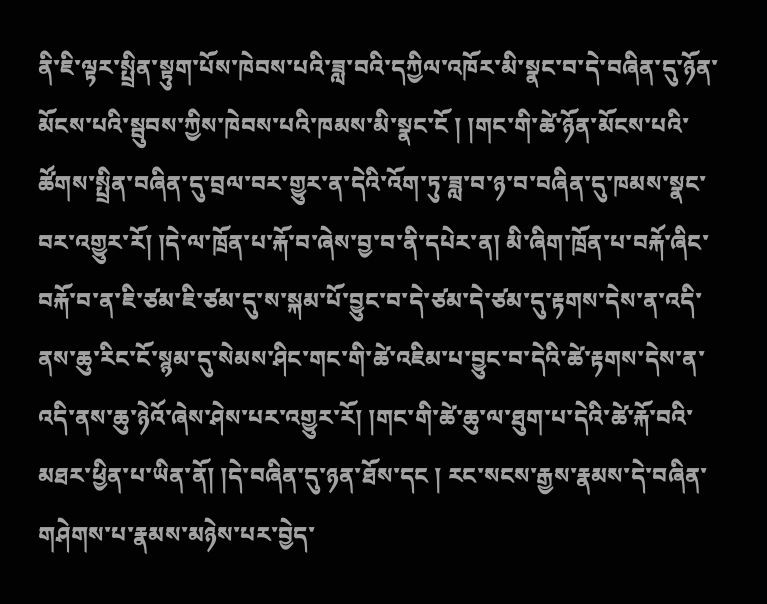ནི་ཇི་ལྟར་སྤྲིན་སྟུག་པོས་ཁེབས་པའི་ཟླ་བའི་དཀྱིལ་འཁོར་མི་སྣང་བ་དེ་བཞིན་དུ་ཉོན་མོངས་པའི་སྦུབས་ཀྱིས་ཁེབས་པའི་ཁམས་མི་སྣང་ངོ ། །གང་གི་ཚེ་ཉོན་མོངས་པའི་ཚོགས་སྤྲིན་བཞིན་དུ་བྲལ་བར་གྱུར་ན་དེའི་འོག་ཏུ་ཟླ་བ་ཉ་བ་བཞིན་དུ་ཁམས་སྣང་བར་འགྱུར་རོ། །དེ་ལ་ཁྲོན་པ་རྐོ་བ་ཞེས་བྱ་བ་ནི་དཔེར་ན། མི་ཞིག་ཁྲོན་པ་བརྐོ་ཞིང་བརྐོ་བ་ན་ཇི་ཙམ་ཇི་ཙམ་དུ་ས་སྐམ་པོ་བྱུང་བ་དེ་ཙམ་དེ་ཙམ་དུ་རྟགས་དེས་ན་འདི་ནས་ཆུ་རིང་ངོ་སྙམ་དུ་སེམས་ཤིང་གང་གི་ཚེ་འཇིམ་པ་བྱུང་བ་དེའི་ཚེ་རྟགས་དེས་ན་འདི་ནས་ཆུ་ཉེའོ་ཞེས་ཤེས་པར་འགྱུར་རོ། །གང་གི་ཚེ་ཆུ་ལ་ཐུག་པ་དེའི་ཚེ་རྐོ་བའི་མཐར་ཕྱིན་པ་ཡིན་ནོ། །དེ་བཞིན་དུ་ཉན་ཐོས་དང ། རང་སངས་རྒྱས་རྣམས་དེ་བཞིན་གཤེགས་པ་རྣམས་མཉེས་པར་བྱེད་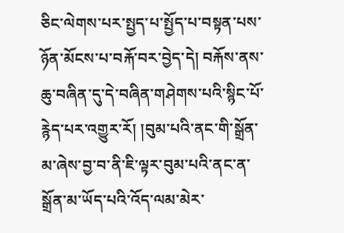ཅིང་ལེགས་པར་སྤྱད་པ་སྤྱོད་པ་བསྟན་པས་ཉོན་མོངས་པ་བརྐོ་བར་བྱེད་དེ། བརྐོས་ནས་ཆུ་བཞིན་དུ་དེ་བཞིན་གཤེགས་པའི་སྙིང་པོ་རྙེད་པར་འགྱུར་རོ། །བུམ་པའི་ནང་གི་སྒྲོན་མ་ཞེས་བྱ་བ་ནི་ཇི་ལྟར་བུམ་པའི་ནང་ན་སྒྲོན་མ་ཡོད་པའི་འོད་ལམ་མེར་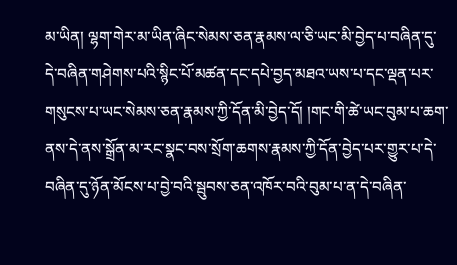མ་ཡིན། ལྷག་གེར་མ་ཡིན་ཞིང་སེམས་ཅན་རྣམས་ལ་ཅི་ཡང་མི་བྱེད་པ་བཞིན་དུ་དེ་བཞིན་གཤེགས་པའི་སྙིང་པོ་མཚན་དང་དཔེ་བྱད་མཐའ་ཡས་པ་དང་ལྡན་པར་གསུངས་པ་ཡང་སེམས་ཅན་རྣམས་ཀྱི་དོན་མི་བྱེད་དོ། །གང་གི་ཚེ་ཡང་བུམ་པ་ཆག་ནས་དེ་ནས་སྒྲོན་མ་རང་སྣང་བས་སྲོག་ཆགས་རྣམས་ཀྱི་དོན་བྱེད་པར་གྱུར་པ་དེ་བཞིན་དུ་ཉོན་མོངས་པ་བྱེ་བའི་སྦུབས་ཅན་འཁོར་བའི་བུམ་པ་ན་དེ་བཞིན་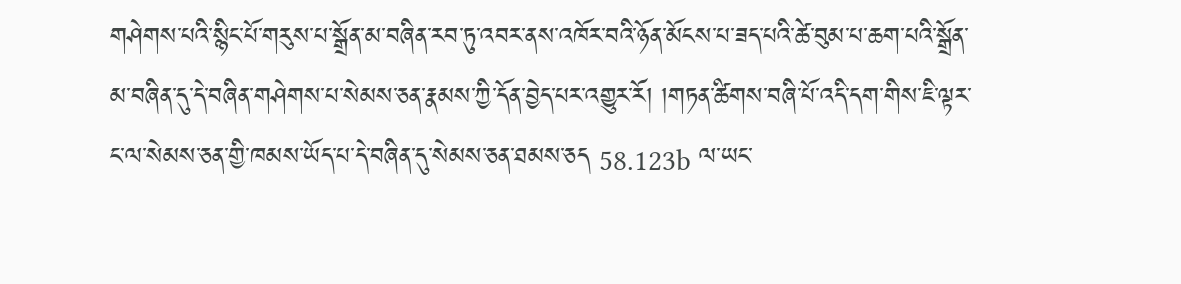གཤེགས་པའི་སྙིང་པོ་གརུས་པ་སྒྲོན་མ་བཞིན་རབ་ཏུ་འབར་ནས་འཁོར་བའི་ཉོན་མོངས་པ་ཟད་པའི་ཚེ་བུམ་པ་ཆག་པའི་སྒྲོན་མ་བཞིན་དུ་དེ་བཞིན་གཤེགས་པ་སེམས་ཅན་རྣམས་ཀྱི་དོན་བྱེད་པར་འགྱུར་རོ། །གཏན་ཚིགས་བཞི་པོ་འདི་དག་གིས་ཇི་ལྟར་ང་ལ་སེམས་ཅན་གྱི་ཁམས་ཡོད་པ་དེ་བཞིན་དུ་སེམས་ཅན་ཐམས་ཅད 58.123b ལ་ཡང་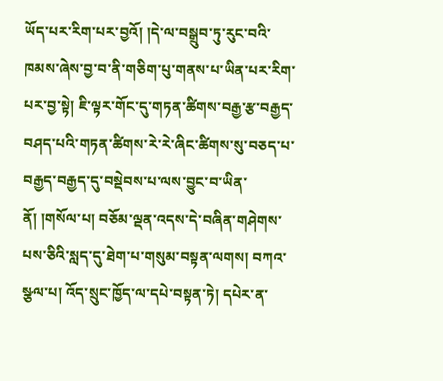ཡོད་པར་རིག་པར་བྱའོ། །དེ་ལ་བསྒྲུབ་ཏུ་རུང་བའི་ཁམས་ཞེས་བྱ་བ་ནི་གཅིག་པུ་གནས་པ་ཡིན་པར་རིག་པར་བྱ་སྟེ། ཇི་ལྟར་གོང་དུ་གཏན་ཚིགས་བརྒྱ་རྩ་བརྒྱད་བཤད་པའི་གཏན་ཚིགས་རེ་རེ་ཞིང་ཚིགས་སུ་བཅད་པ་བརྒྱད་བརྒྱད་དུ་བསྡེབས་པ་ལས་བྱུང་བ་ཡིན་ནོ། །གསོལ་པ། བཅོམ་ལྡན་འདས་དེ་བཞིན་གཤེགས་པས་ཅིའི་སླད་དུ་ཐེག་པ་གསུམ་བསྟན་ལགས། བཀའ་སྩལ་པ། འོད་སྲུང་ཁྱོད་ལ་དཔེ་བསྟན་ཏེ། དཔེར་ན་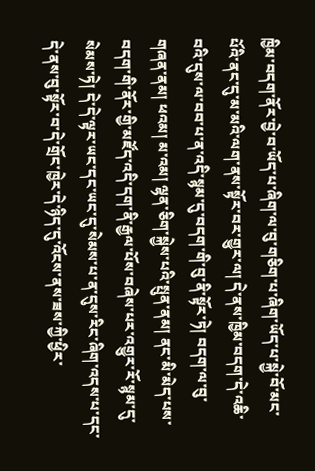ཁྱིམ་བདག་ནོར་བྱེ་བ་ཡོད་པ་ཞིག་ལ་བུ་གཅིག་པ་ཞིག་ཡོད་པ་སྐྱེ་བོ་མང་པོའི་ནང་དུ་མ་མའི་ལག་ནས་སྟོར་བར་གྱུར་ལ། དེ་ནས་ཁྱིམ་བདག་དེ་འཆི་བའི་དུས་ལ་བབ་པ་ན་འདི་སྙམ་དུ་བདག་གི་བུ་ནི་སྟོར་ཏེ། བདག་ལ་བུ་གཞན་ནམ། ཕའམ། མ་འམ། ལྷན་ཅིག་སྐྱེས་པའི་སྤུན་ནམ། ནང་མི་མེད་པས་བདག་གི་ནོར་གྱི་མཛོད་འདི་དག་ནི་རྒྱལ་པོས་བཞེས་པར་འགྱུར་རོ་སྙམ་དུ་སེམས་ཏེ། དེ་དེ་ལྟར་ཡང་དང་ཡང་དུ་སེམས་པ་ན་དུས་རིང་ཞིག་འདས་པ་དང་དེ་ནས་བུ་སྟོར་བ་དེ་གྲོང་ཁྱེར་དེ་ཉིད་དུ་འོངས་ནས་ཟས་ཀྱི་ཕྱིར་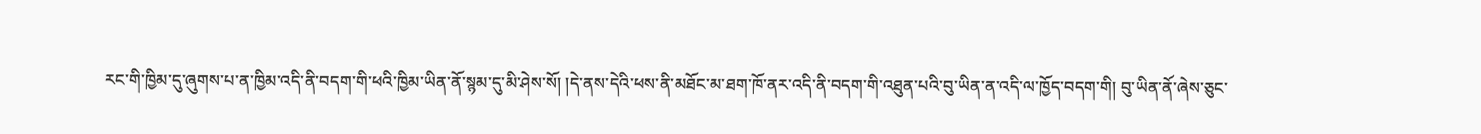རང་གི་ཁྱིམ་དུ་ཞུགས་པ་ན་ཁྱིམ་འདི་ནི་བདག་གི་ཕའི་ཁྱིམ་ཡིན་ནོ་སྙམ་དུ་མི་ཤེས་སོ། །དེ་ནས་དེའི་ཕས་ནི་མཐོང་མ་ཐག་ཁོ་ནར་འདི་ནི་བདག་གི་འཐུན་པའི་བུ་ཡིན་ན་འདི་ལ་ཁྱོད་བདག་གི། བུ་ཡིན་ནོ་ཞེས་ཅུང་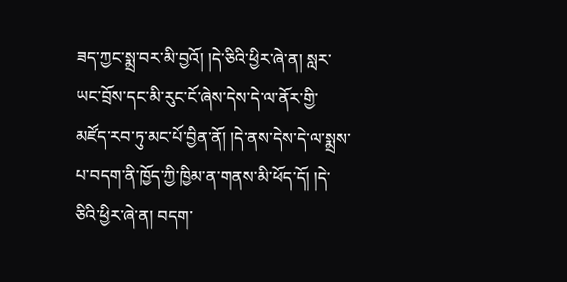ཟད་ཀྱང་སྨྲ་བར་མི་བྱའོ། །དེ་ཅིའི་ཕྱིར་ཞེ་ན། སླར་ཡང་བྲོས་དང་མི་རུང་ངོ་ཞེས་དེས་དེ་ལ་ནོར་གྱི་མཛོད་རབ་ཏུ་མང་པོ་བྱིན་ནོ། །དེ་ནས་དེས་དེ་ལ་སྨྲས་པ་བདག་ནི་ཁྱོད་ཀྱི་ཁྱིམ་ན་གནས་མི་ཕོད་དོ། །དེ་ཅིའི་ཕྱིར་ཞེ་ན། བདག་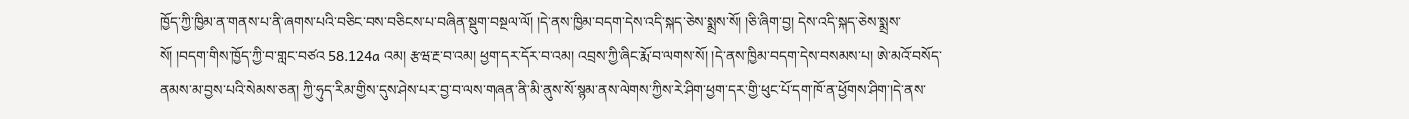ཁྱོད་ཀྱི་ཁྱིམ་ན་གནས་པ་ནི་ཞགས་པའི་བཅིང་བས་བཅིངས་པ་བཞིན་སྡུག་བསྔལ་ལོ། །དེ་ནས་ཁྱིམ་བདག་དེས་འདི་སྐད་ཅེས་སྨྲས་སོ། །ཅི་ཞིག་བྱ། དེས་འདི་སྐད་ཅེས་སྨྲས་སོ། །བདག་གིས་ཁྱོད་ཀྱི་བ་གླང་བཙའ 58.124a འམ། རྩཝ་རྔ་བ་འམ། ཕྱག་དར་དོར་བ་འམ། འབྲས་ཀྱི་ཞིང་རྨོ་བ་ལགས་སོ། །དེ་ནས་ཁྱིམ་བདག་དེས་བསམས་པ། ཨེ་མའོ་བསོད་ནམས་མ་བྱས་པའི་སེམས་ཅན། ཀྱི་ཧུད་རིམ་གྱིས་དུས་ཤེས་པར་བྱ་བ་ལས་གཞན་ནི་མི་ནུས་སོ་སྙམ་ནས་ལེགས་ཀྱིས་རེ་ཤིག་ཕྱག་དར་གྱི་ཕུང་པོ་དག་ཁོ་ན་ཕྱོགས་ཤིག་།དེ་ནས་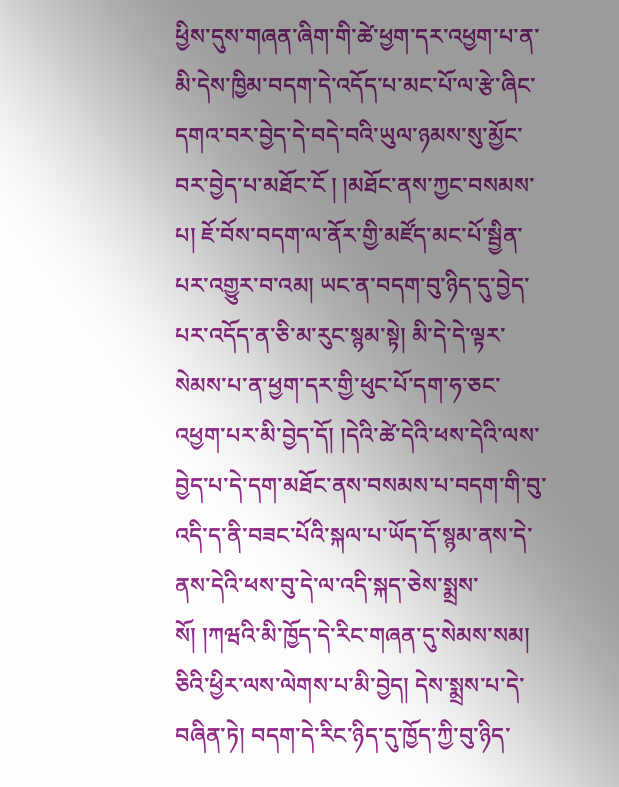ཕྱིས་དུས་གཞན་ཞིག་གི་ཚེ་ཕྱག་དར་འཕྱག་པ་ན་མི་དེས་ཁྱིམ་བདག་དེ་འདོད་པ་མང་པོ་ལ་རྩེ་ཞིང་དགའ་བར་བྱེད་དེ་བདེ་བའི་ཡུལ་ཉམས་སུ་མྱོང་བར་བྱེད་པ་མཐོང་ངོ ། །མཐོང་ནས་ཀྱང་བསམས་པ། ཇོ་བོས་བདག་ལ་ནོར་གྱི་མཛོད་མང་པོ་སྦྱིན་པར་འགྱུར་བ་འམ། ཡང་ན་བདག་བུ་ཉིད་དུ་བྱེད་པར་འདོད་ན་ཅི་མ་རུང་སྙམ་སྟེ། མི་དེ་དེ་ལྟར་སེམས་པ་ན་ཕྱག་དར་གྱི་ཕུང་པོ་དག་ཧ་ཅང་འཕྱག་པར་མི་བྱེད་དོ། །དེའི་ཚེ་དེའི་ཕས་དེའི་ལས་བྱེད་པ་དེ་དག་མཐོང་ནས་བསམས་པ་བདག་གི་བུ་འདི་ད་ནི་བཟང་པོའི་སྐལ་པ་ཡོད་དོ་སྙམ་ནས་དེ་ནས་དེའི་ཕས་བུ་དེ་ལ་འདི་སྐད་ཅེས་སྨྲས་སོ། །ཀཝའི་མི་ཁྱོད་དེ་རིང་གཞན་དུ་སེམས་སམ། ཅིའི་ཕྱིར་ལས་ལེགས་པ་མི་བྱེད། དེས་སྨྲས་པ་དེ་བཞིན་ཏེ། བདག་དེ་རིང་ཉིད་དུ་ཁྱོད་ཀྱི་བུ་ཉིད་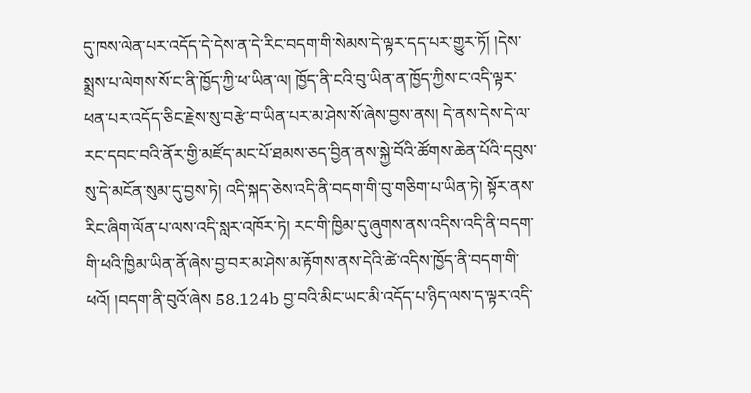དུ་ཁས་ལེན་པར་འདོད་དེ་དེས་ན་དེ་རིང་བདག་གི་སེམས་དེ་ལྟར་དད་པར་གྱུར་ཏོ། །དེས་སྨྲས་པ་ལེགས་སོ་ང་ནི་ཁྱོད་ཀྱི་ཕ་ཡིན་ལ། ཁྱོད་ནི་ངའི་བུ་ཡིན་ན་ཁྱོད་ཀྱིས་ང་འདི་ལྟར་ཕན་པར་འདོད་ཅིང་རྗེས་སུ་བརྩེ་བ་ཡིན་པར་མ་ཤེས་སོ་ཞེས་བྱས་ནས། དེ་ནས་དེས་དེ་ལ་རང་དབང་བའི་ནོར་གྱི་མཛོད་མང་པོ་ཐམས་ཅད་བྱིན་ནས་སྐྱེ་བོའི་ཚོགས་ཆེན་པོའི་དབུས་སུ་དེ་མངོན་སུམ་དུ་བྱས་ཏེ། འདི་སྐད་ཅེས་འདི་ནི་བདག་གི་བུ་གཅིག་པ་ཡིན་ཏེ། སྟོར་ནས་རིང་ཞིག་ལོན་པ་ལས་འདི་སླར་འཁོར་ཏེ། རང་གི་ཁྱིམ་དུ་ཞུགས་ནས་འདིས་འདི་ནི་བདག་གི་ཕའི་ཁྱིམ་ཡིན་ནོ་ཞེས་བྱ་བར་མ་ཤེས་མ་རྟོགས་ནས་དེའི་ཚེ་འདིས་ཁྱོད་ནི་བདག་གི་ཕའོ། །བདག་ནི་བུའོ་ཞེས 58.124b བྱ་བའི་མིང་ཡང་མི་འདོད་པ་ཉིད་ལས་ད་ལྟར་འདི་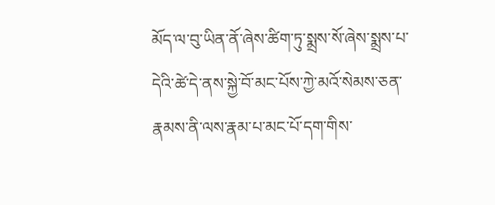མོད་ལ་བུ་ཡིན་ནོ་ཞེས་ཚིག་ཏུ་སྨྲས་སོ་ཞེས་སྨྲས་པ་དེའི་ཚེ་དེ་ནས་སྐྱེ་བོ་མང་པོས་ཀྱེ་མའོ་སེམས་ཅན་རྣམས་ནི་ལས་རྣམ་པ་མང་པོ་དག་གིས་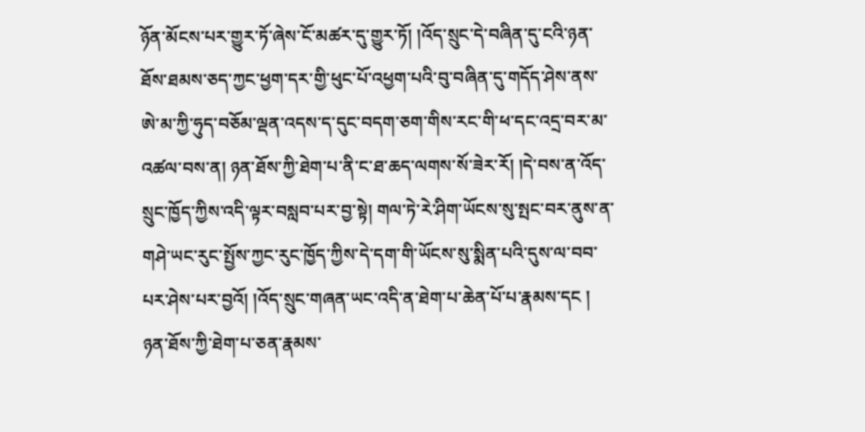ཉོན་མོངས་པར་གྱུར་ཏོ་ཞེས་ངོ་མཚར་དུ་གྱུར་ཏོ། །འོད་སྲུང་དེ་བཞིན་དུ་ངའི་ཉན་ཐོས་ཐམས་ཅད་ཀྱང་ཕྱག་དར་གྱི་ཕུང་པོ་འཕྱག་པའི་བུ་བཞིན་དུ་གདོད་ཤེས་ནས་ཨེ་མ་ཀྱི་ཧུད་བཅོམ་ལྡན་འདས་ད་དུང་བདག་ཅག་གིས་རང་གི་ཕ་དང་འདྲ་བར་མ་འཚལ་བས་ན། ཉན་ཐོས་ཀྱི་ཐེག་པ་ནི་ང་ཐ་ཆད་ལགས་སོ་ཟེར་རོ། །དེ་བས་ན་འོད་སྲུང་ཁྱོད་ཀྱིས་འདི་ལྟར་བསླབ་པར་བྱ་སྟེ། གལ་ཏེ་རེ་ཤིག་ཡོངས་སུ་སྤང་བར་ནུས་ན་གཤེ་ཡང་རུང་སྤྱོས་ཀྱང་རུང་ཁྱོད་ཀྱིས་དེ་དག་གི་ཡོངས་སུ་སྨིན་པའི་དུས་ལ་བབ་པར་ཤེས་པར་བྱའོ། །འོད་སྲུང་གཞན་ཡང་འདི་ན་ཐེག་པ་ཆེན་པོ་པ་རྣམས་དང ། ཉན་ཐོས་ཀྱི་ཐེག་པ་ཅན་རྣམས་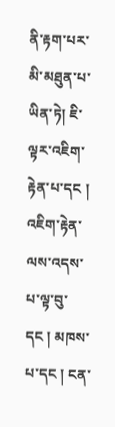ནི་རྟག་པར་མི་མཐུན་པ་ཡིན་ཏེ། ཇི་ལྟར་འཇིག་རྟེན་པ་དང ། འཇིག་རྟེན་ལས་འདས་པ་ལྟ་བུ་དང ། མཁས་པ་དང ། ངན་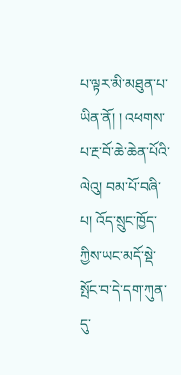པ་ལྟར་མི་མཐུན་པ་ཡིན་ནོ། ། འཕགས་པ་རྔ་བོ་ཆེ་ཆེན་པོའི་ལེའུ། བམ་པོ་བཞི་པ། འོད་སྲུང་ཁྱོད་ཀྱིས་ཡང་མདོ་སྡེ་སྤོང་བ་དེ་དག་ཀུན་དུ་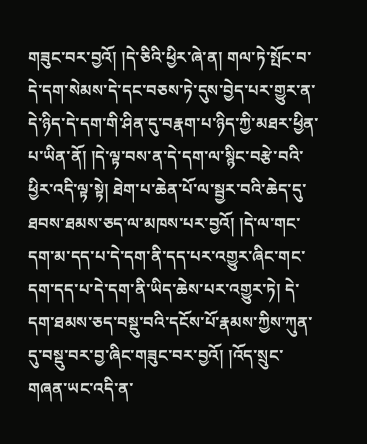གཟུང་བར་བྱའོ། །དེ་ཅིའི་ཕྱིར་ཞེ་ན། གལ་ཏེ་སྤོང་བ་དེ་དག་སེམས་དེ་དང་བཅས་ཏེ་དུས་བྱེད་པར་གྱུར་ན་དེ་ཉིད་དེ་དག་གི་ཤིན་དུ་བརྣག་པ་ཉིད་ཀྱི་མཐར་ཕྱིན་པ་ཡིན་ནོ། །དེ་ལྟ་བས་ན་དེ་དག་ལ་སྙིང་བརྩེ་བའི་ཕྱིར་འདི་ལྟ་སྟེ། ཐེག་པ་ཆེན་པོ་ལ་སྦྱར་བའི་ཆེད་དུ་ཐབས་ཐམས་ཅད་ལ་མཁས་པར་བྱའོ། །དེ་ལ་གང་དག་མ་དད་པ་དེ་དག་ནི་དད་པར་འགྱུར་ཞིང་གང་དག་དད་པ་དེ་དག་ནི་ཡིད་ཆེས་པར་འགྱུར་ཏེ། དེ་དག་ཐམས་ཅད་བསྡུ་བའི་དངོས་པོ་རྣམས་ཀྱིས་ཀུན་དུ་བསྡུ་བར་བྱ་ཞིང་གཟུང་བར་བྱའོ། །འོད་སྲུང་གཞན་ཡང་འདི་ན་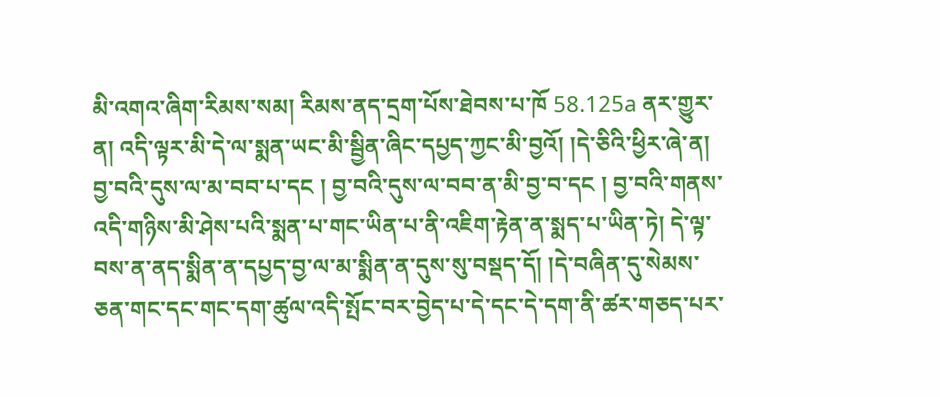མི་འགའ་ཞིག་རིམས་སམ། རིམས་ནད་དྲག་པོས་ཐེབས་པ་ཁོ 58.125a ནར་གྱུར་ན། འདི་ལྟར་མི་དེ་ལ་སྨན་ཡང་མི་སྦྱིན་ཞིང་དཔྱད་ཀྱང་མི་བྱའོ། །དེ་ཅིའི་ཕྱིར་ཞེ་ན། བྱ་བའི་དུས་ལ་མ་བབ་པ་དང ། བྱ་བའི་དུས་ལ་བབ་ན་མི་བྱ་བ་དང ། བྱ་བའི་གནས་འདི་གཉིས་མི་ཤེས་པའི་སྨན་པ་གང་ཡིན་པ་ནི་འཇིག་རྟེན་ན་སྨད་པ་ཡིན་ཏེ། དེ་ལྟ་བས་ན་ནད་སྨིན་ན་དཔྱད་བྱ་ལ་མ་སྨིན་ན་དུས་སུ་བསྡད་དོ། །དེ་བཞིན་དུ་སེམས་ཅན་གང་དང་གང་དག་ཚུལ་འདི་སྤོང་བར་བྱེད་པ་དེ་དང་དེ་དག་ནི་ཚར་གཅད་པར་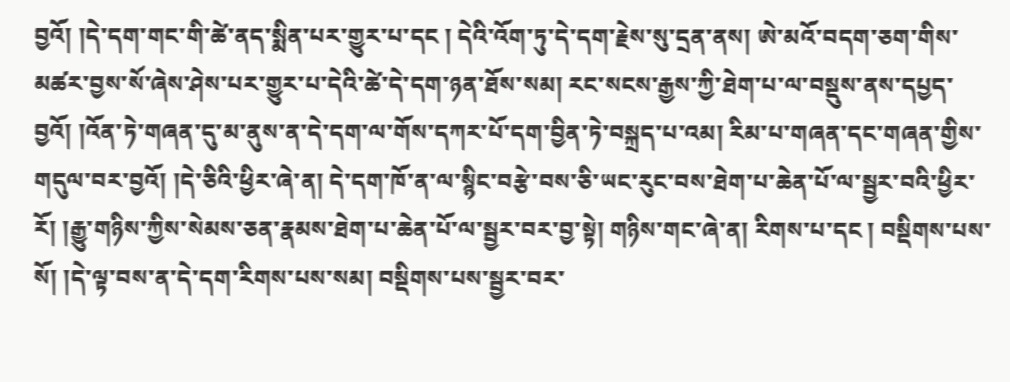བྱའོ། །དེ་དག་གང་གི་ཚེ་ནད་སྨིན་པར་གྱུར་པ་དང ། དེའི་འོག་ཏུ་དེ་དག་རྗེས་སུ་དྲན་ནས། ཨེ་མའོ་བདག་ཅག་གིས་མཚར་བྱས་སོ་ཞེས་ཤེས་པར་གྱུར་པ་དེའི་ཚེ་དེ་དག་ཉན་ཐོས་སམ། རང་སངས་རྒྱས་ཀྱི་ཐེག་པ་ལ་བསྡུས་ནས་དཔྱད་བྱའོ། །འོན་ཏེ་གཞན་དུ་མ་ནུས་ན་དེ་དག་ལ་གོས་དཀར་པོ་དག་བྱིན་ཏེ་བསྐྲད་པ་འམ། རིམ་པ་གཞན་དང་གཞན་གྱིས་གདུལ་བར་བྱའོ། །དེ་ཅིའི་ཕྱིར་ཞེ་ན། དེ་དག་ཁོ་ན་ལ་སྙིང་བརྩེ་བས་ཅི་ཡང་རུང་བས་ཐེག་པ་ཆེན་པོ་ལ་སྦྱར་བའི་ཕྱིར་རོ། །རྒྱུ་གཉིས་ཀྱིས་སེམས་ཅན་རྣམས་ཐེག་པ་ཆེན་པོ་ལ་སྦྱར་བར་བྱ་སྟེ། གཉིས་གང་ཞེ་ན། རིགས་པ་དང ། བསྡིགས་པས་སོ། །དེ་ལྟ་བས་ན་དེ་དག་རིགས་པས་སམ། བསྡིགས་པས་སྦྱར་བར་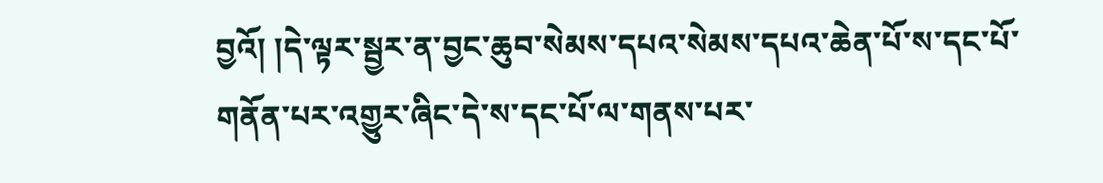བྱའོ། །དེ་ལྟར་སྦྱར་ན་བྱང་ཆུབ་སེམས་དཔའ་སེམས་དཔའ་ཆེན་པོ་ས་དང་པོ་གནོན་པར་འགྱུར་ཞིང་དེ་ས་དང་པོ་ལ་གནས་པར་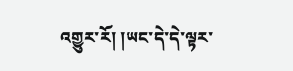འགྱུར་རོ། །ཡང་དེ་དེ་ལྟར་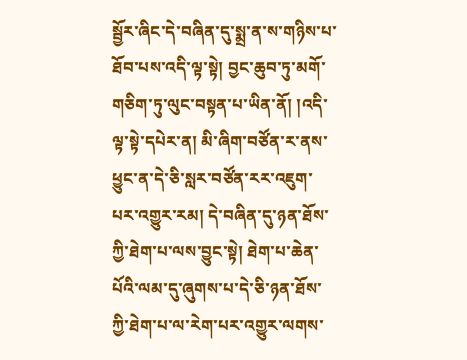སྦྱོར་ཞིང་དེ་བཞིན་དུ་སྨྲ་ན་ས་གཉིས་པ་ཐོབ་པས་འདི་ལྟ་སྟེ། བྱང་ཆུབ་ཏུ་མགོ་གཅིག་ཏུ་ལུང་བསྟན་པ་ཡིན་ནོ། །འདི་ལྟ་སྟེ་དཔེར་ན། མི་ཞིག་བཙོན་ར་ནས་ཕྱུང་ན་དེ་ཅི་སླར་བཙོན་རར་འཇུག་པར་འགྱུར་རམ། དེ་བཞིན་དུ་ཉན་ཐོས་ཀྱི་ཐེག་པ་ལས་བྱུང་སྟེ། ཐེག་པ་ཆེན་པོའི་ལམ་དུ་ཞུགས་པ་དེ་ཅི་ཉན་ཐོས་ཀྱི་ཐེག་པ་ལ་རེག་པར་འགྱུར་ལགས་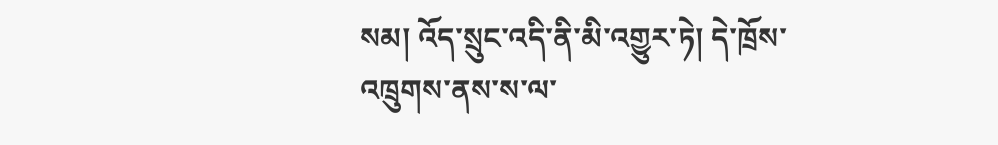སམ། འོད་སྲུང་འདི་ནི་མི་འགྱུར་ཏེ། དེ་ཁྲོས་འཁྲུགས་ནས་ས་ལ་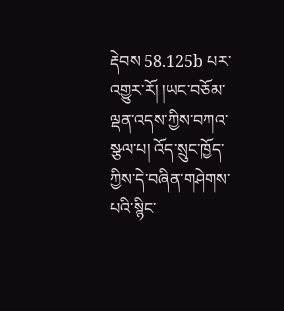རྡེབས 58.125b པར་འགྱུར་རོ། །ཡང་བཅོམ་ལྡན་འདས་ཀྱིས་བཀའ་སྩལ་པ། འོད་སྲུང་ཁྱོད་ཀྱིས་དེ་བཞིན་གཤེགས་པའི་སྙིང་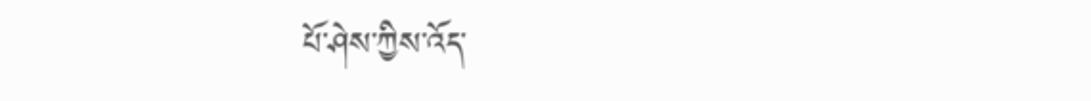པོ་ཤེས་ཀྱིས་འོད་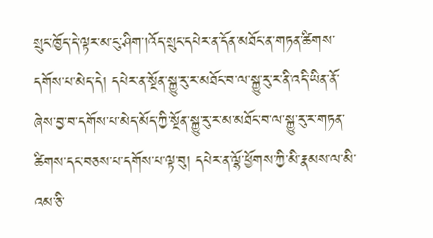སྲུང་ཁྱོད་དེ་ལྟར་མ་ངུ་ཤིག་།འོད་སྲུང་དཔེར་ན་དོན་མཐོང་ན་གཏན་ཚིགས་དགོས་པ་མེད་དེ། དཔེར་ན་སྔོན་སྐྱུ་རུ་ར་མཐོང་བ་ལ་སྐྱུ་རུ་ར་ནི་འདི་ཡིན་ནོ་ཞེས་བྱ་བ་དགོས་པ་མེད་མོད་ཀྱི་སྔོན་སྐྱུ་རུ་ར་མ་མཐོང་བ་ལ་སྐྱུ་རུ་ར་གཏན་ཚིགས་དང་བཅས་པ་དགོས་པ་ལྟ་བུ། དཔེར་ན་ལྷོ་ཕྱོགས་ཀྱི་མི་རྣམས་ལ་མི་འམ་ཅི་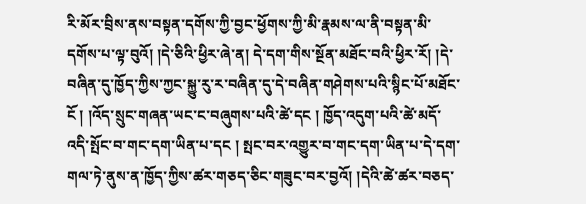རི་མོར་བྲིས་ནས་བསྟན་དགོས་ཀྱི་བྱང་ཕྱོགས་ཀྱི་མི་རྣམས་ལ་ནི་བསྟན་མི་དགོས་པ་ལྟ་བུའོ། །དེ་ཅིའི་ཕྱིར་ཞེ་ན། དེ་དག་གིས་སྔོན་མཐོང་བའི་ཕྱིར་རོ། །དེ་བཞིན་དུ་ཁྱོད་ཀྱིས་ཀྱང་སྐྱུ་རུ་ར་བཞིན་དུ་དེ་བཞིན་གཤེགས་པའི་སྙིང་པོ་མཐོང་ངོ ། །འོད་སྲུང་གཞན་ཡང་ང་བཞུགས་པའི་ཚེ་དང ། ཁྱོད་འདུག་པའི་ཚེ་མདོ་འདི་སྤོང་བ་གང་དག་ཡིན་པ་དང ། སྤང་བར་འགྱུར་བ་གང་དག་ཡིན་པ་དེ་དག་གལ་ཏེ་ནུས་ན་ཁྱོད་ཀྱིས་ཚར་གཅད་ཅིང་གཟུང་བར་བྱའོ། །དེའི་ཚེ་ཚར་བཅད་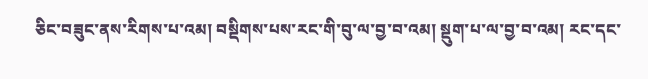ཅིང་བཟུང་ནས་རིགས་པ་འམ། བསྡིགས་པས་རང་གི་བུ་ལ་བྱ་བ་འམ། སྡུག་པ་ལ་བྱ་བ་འམ། རང་དང་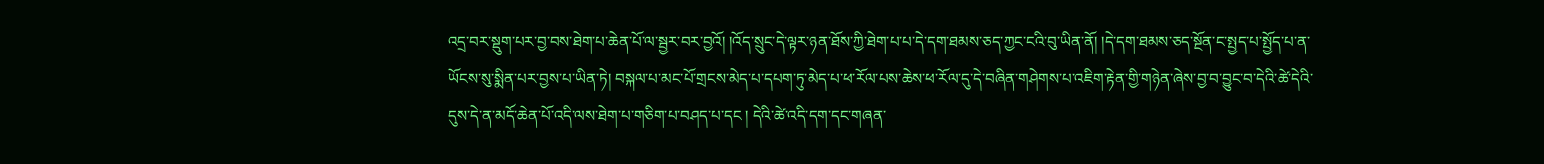འདྲ་བར་སྡུག་པར་བྱ་བས་ཐེག་པ་ཆེན་པོ་ལ་སྦྱར་བར་བྱའོ། །འོད་སྲུང་དེ་ལྟར་ཉན་ཐོས་ཀྱི་ཐེག་པ་པ་དེ་དག་ཐམས་ཅད་ཀྱང་ངའི་བུ་ཡིན་ནོ། །དེ་དག་ཐམས་ཅད་སྔོན་ང་སྤྱད་པ་སྤྱོད་པ་ན་ཡོངས་སུ་སྨིན་པར་བྱས་པ་ཡིན་ཏེ། བསྐལ་པ་མང་པོ་གྲངས་མེད་པ་དཔག་ཏུ་མེད་པ་ཕ་རོལ་པས་ཆེས་ཕ་རོལ་དུ་དེ་བཞིན་གཤེགས་པ་འཇིག་རྟེན་གྱི་གཉེན་ཞེས་བྱ་བ་བྱུང་བ་དེའི་ཚེ་དེའི་དུས་དེ་ན་མདོ་ཆེན་པོ་འདི་ལས་ཐེག་པ་གཅིག་པ་བཤད་པ་དང ། དེའི་ཚེ་འདི་དག་དང་གཞན་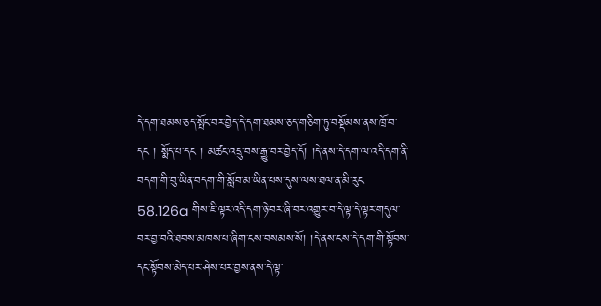དེ་དག་ཐམས་ཅད་སྤོང་བར་བྱེད་དེ་དག་ཐམས་ཅད་གཅིག་ཏུ་བསྡོམས་ནས་ཁྲོ་བ་དང ། སྨོད་པ་དང ། མཚང་འདྲུ་བས་རྒྱུ་བར་བྱེད་དོ། །དེ་ནས་དེ་དག་ལ་འདི་དག་ནི་བདག་གི་བུ་ཡིན་བདག་གི་སློབ་མ་ཡིན་པས་དུས་ལས་ཐལ་ན་མི་རུང 58.126a གིས་ཇི་ལྟར་འདི་དག་ཉེ་བར་ཞི་བར་འགྱུར་བ་དེ་ལྟ་དེ་ལྟར་གདུལ་བར་བྱ་བའི་ཐབས་མཁས་པ་ཞིག་ངས་བསམས་སོ། །དེ་ནས་ངས་དེ་དག་གི་སྟོབས་དང་སྟོབས་མེད་པར་ཤེས་པར་བྱས་ནས་དེ་ལྟ་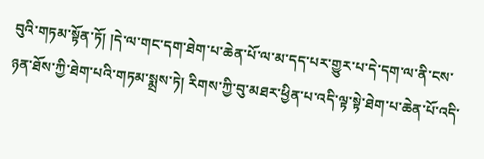བུའི་གཏམ་སྟོན་ཏོ། །དེ་ལ་གང་དག་ཐེག་པ་ཆེན་པོ་ལ་མ་དད་པར་གྱུར་པ་དེ་དག་ལ་ནི་ངས་ཉན་ཐོས་ཀྱི་ཐེག་པའི་གཏམ་སྨྲས་ཏེ། རིགས་ཀྱི་བུ་མཐར་ཕྱིན་པ་འདི་ལྟ་སྟེ་ཐེག་པ་ཆེན་པོ་འདི་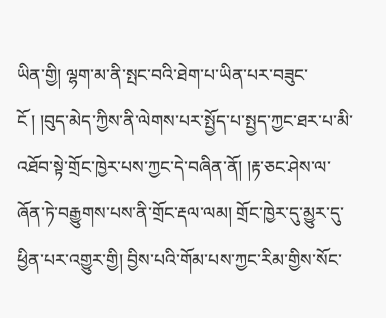ཡིན་གྱི། ལྷག་མ་ནི་སྤང་བའི་ཐེག་པ་ཡིན་པར་བཟུང་ངོ ། །བུད་མེད་ཀྱིས་ནི་ལེགས་པར་སྤྱོད་པ་སྤྱད་ཀྱང་ཐར་པ་མི་འཐོབ་སྟེ་གྲོང་ཁྱེར་པས་ཀྱང་དེ་བཞིན་ནོ། །རྟ་ཅང་ཤེས་ལ་ཞོན་ཏེ་བརྒྱུགས་པས་ནི་གྲོང་རྡལ་ལམ། གྲོང་ཁྱེར་དུ་མྱུར་དུ་ཕྱིན་པར་འགྱུར་གྱི། བྱིས་པའི་གོམ་པས་ཀྱང་རིམ་གྱིས་སོང་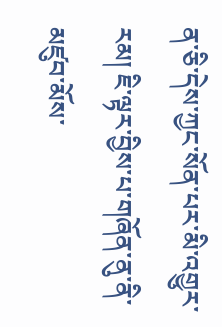ན་ཅི་དེས་ཀྱང་སོན་པར་མི་འགྱུར་རམ། ཇི་ལྟར་བྱིས་པ་གཞོན་ནུ་ནི་མཛུབ་མོས་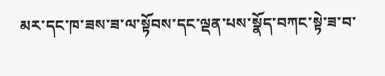མར་དང་ཁ་ཟས་ཟ་ལ་སྟོབས་དང་ལྡན་པས་སྣོད་བཀང་སྟེ་ཟ་བ་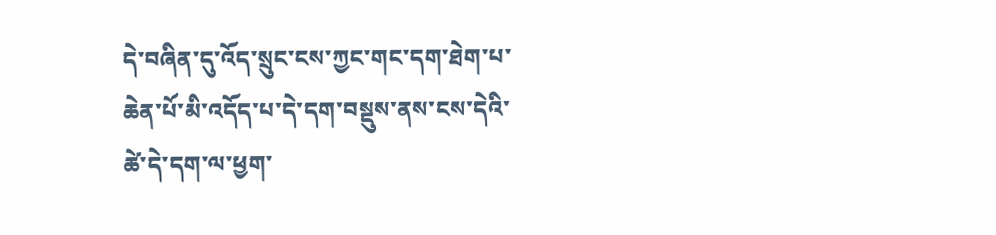དེ་བཞིན་དུ་འོད་སྲུང་ངས་ཀྱང་གང་དག་ཐེག་པ་ཆེན་པོ་མི་འདོད་པ་དེ་དག་བསྡུས་ནས་ངས་དེའི་ཚེ་དེ་དག་ལ་ཕྱག་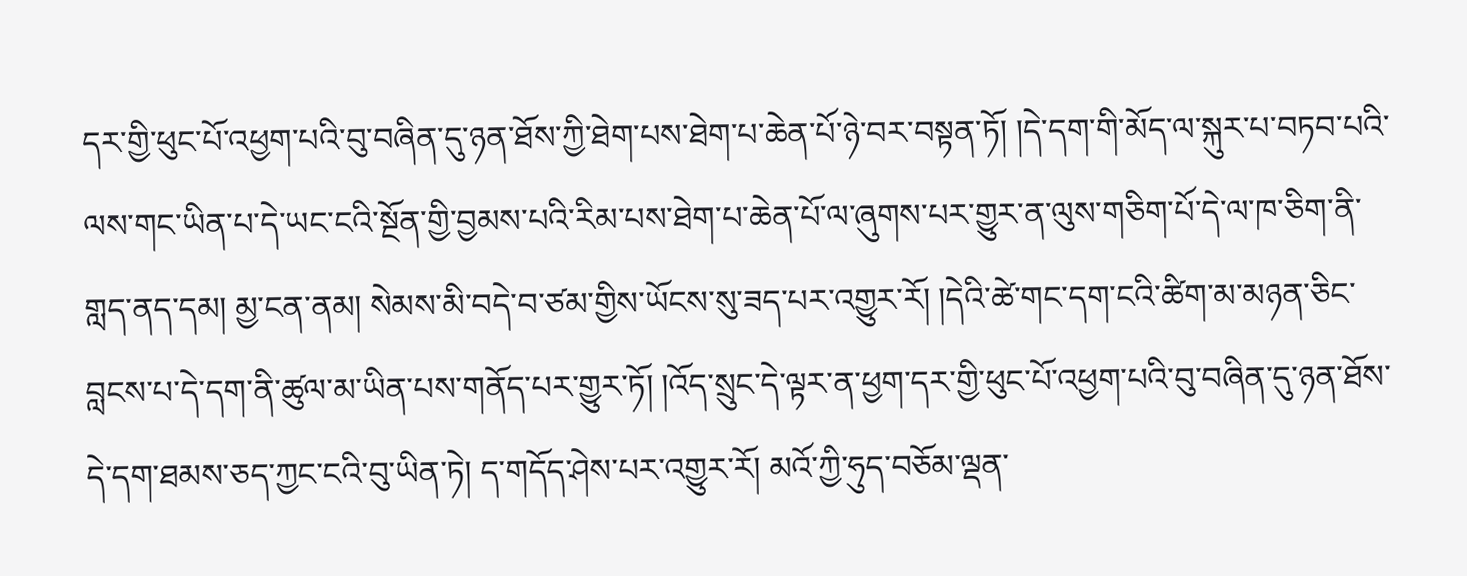དར་གྱི་ཕུང་པོ་འཕྱག་པའི་བུ་བཞིན་དུ་ཉན་ཐོས་ཀྱི་ཐེག་པས་ཐེག་པ་ཆེན་པོ་ཉེ་བར་བསྟན་ཏོ། །དེ་དག་གི་མོད་ལ་སྐུར་པ་བཏབ་པའི་ལས་གང་ཡིན་པ་དེ་ཡང་ངའི་སྔོན་གྱི་བྱམས་པའི་རིམ་པས་ཐེག་པ་ཆེན་པོ་ལ་ཞུགས་པར་གྱུར་ན་ལུས་གཅིག་པོ་དེ་ལ་ཁ་ཅིག་ནི་གླད་ནད་དམ། མྱ་ངན་ནམ། སེམས་མི་བདེ་བ་ཙམ་གྱིས་ཡོངས་སུ་ཟད་པར་འགྱུར་རོ། །དེའི་ཚེ་གང་དག་ངའི་ཚིག་མ་མཉན་ཅིང་བླངས་པ་དེ་དག་ནི་ཚུལ་མ་ཡིན་པས་གནོད་པར་གྱུར་ཏོ། །འོད་སྲུང་དེ་ལྟར་ན་ཕྱག་དར་གྱི་ཕུང་པོ་འཕྱག་པའི་བུ་བཞིན་དུ་ཉན་ཐོས་དེ་དག་ཐམས་ཅད་ཀྱང་ངའི་བུ་ཡིན་ཏེ། ད་གདོད་ཤེས་པར་འགྱུར་རོ། མའོ་ཀྱི་ཧུད་བཅོམ་ལྡན་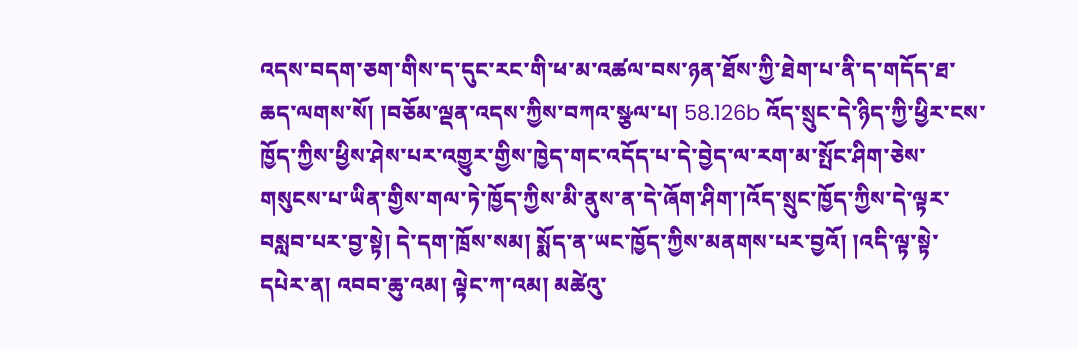འདས་བདག་ཅག་གིས་ད་དུང་རང་གི་ཕ་མ་འཚལ་བས་ཉན་ཐོས་ཀྱི་ཐེག་པ་ནི་ད་གདོད་ཐ་ཆད་ལགས་སོ། །བཅོམ་ལྡན་འདས་ཀྱིས་བཀའ་སྩལ་པ། 58.126b འོད་སྲུང་དེ་ཉིད་ཀྱི་ཕྱིར་ངས་ཁྱོད་ཀྱིས་ཕྱིས་ཤེས་པར་འགྱུར་གྱིས་ཁྱེད་གང་འདོད་པ་དེ་བྱེད་ལ་རག་མ་སྤོང་ཤིག་ཅེས་གསུངས་པ་ཡིན་གྱིས་གལ་ཏེ་ཁྱོད་ཀྱིས་མི་ནུས་ན་དེ་ཞོག་ཤིག་།འོད་སྲུང་ཁྱོད་ཀྱིས་དེ་ལྟར་བསླབ་པར་བྱ་སྟེ། དེ་དག་ཁྲོས་སམ། སྨོད་ན་ཡང་ཁྱོད་ཀྱིས་མནགས་པར་བྱའོ། །འདི་ལྟ་སྟེ་དཔེར་ན། འབབ་ཆུ་འམ། ལྟེང་ཀ་འམ། མཚེའུ་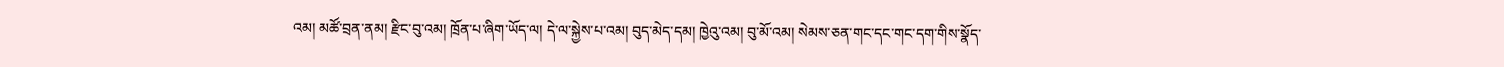འམ། མཚོ་བྲན་ནམ། རྫིང་བུ་འམ། ཁྲོན་པ་ཞིག་ཡོད་ལ། དེ་ལ་སྐྱེས་པ་འམ། བུད་མེད་དམ། ཁྱེའུ་འམ། བུ་མོ་འམ། སེམས་ཅན་གང་དང་གང་དག་གིས་སྣོད་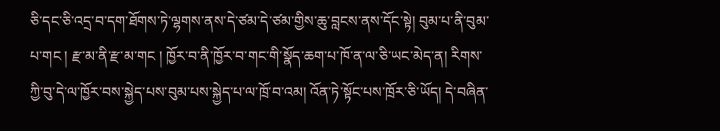ཅི་དང་ཅི་འདྲ་བ་དག་ཐོགས་ཏེ་ལྷགས་ནས་དེ་ཙམ་དེ་ཙམ་གྱིས་ཆུ་བླངས་ནས་དོང་སྟེ། བུམ་པ་ནི་བུམ་པ་གང ། རྫ་མ་ནི་རྫ་མ་གང ། ཁྱོར་བ་ནི་ཁྱོར་བ་གང་གི་སྣོད་ཆག་པ་ཁོ་ན་ལ་ཅི་ཡང་མེད་ན། རིགས་ཀྱི་བུ་དེ་ལ་ཁྱོར་བས་སྐྱེད་པས་བུམ་པས་སྐྱེད་པ་ལ་ཁྲོ་བ་འམ། འོན་ཏེ་སྟོང་པས་ཁྲོར་ཅི་ཡོད། དེ་བཞིན་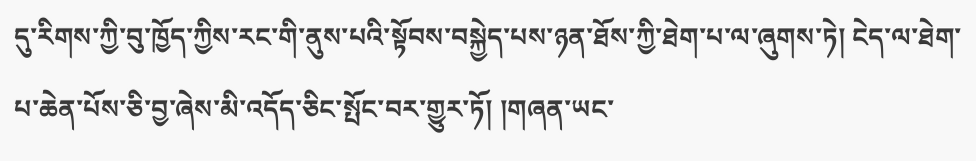དུ་རིགས་ཀྱི་བུ་ཁྱོད་ཀྱིས་རང་གི་ནུས་པའི་སྟོབས་བསྐྱེད་པས་ཉན་ཐོས་ཀྱི་ཐེག་པ་ལ་ཞུགས་ཏེ། ངེད་ལ་ཐེག་པ་ཆེན་པོས་ཅི་བྱ་ཞེས་མི་འདོད་ཅིང་སྤོང་བར་གྱུར་ཏོ། །གཞན་ཡང་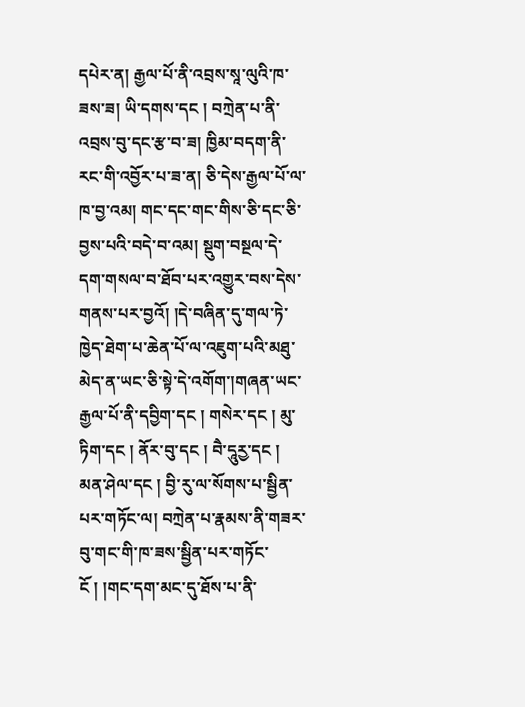དཔེར་ན། རྒྱལ་པོ་ནི་འབྲས་སཱ་ལུའི་ཁ་ཟས་ཟ། ཡི་དགས་དང ། བཀྲེན་པ་ནི་འབྲས་བུ་དང་རྩ་བ་ཟ། ཁྱིམ་བདག་ནི་རང་གི་འབྱོར་པ་ཟ་ན། ཅི་དེས་རྒྱལ་པོ་ལ་ཁ་བྱ་འམ། གང་དང་གང་གིས་ཅི་དང་ཅི་བྱས་པའི་བདེ་བ་འམ། སྡུག་བསྔལ་དེ་དག་གསལ་བ་ཐོབ་པར་འགྱུར་བས་དེས་གནས་པར་བྱའོ། །དེ་བཞིན་དུ་གལ་ཏེ་ཁྱེད་ཐེག་པ་ཆེན་པོ་ལ་འཇུག་པའི་མཐུ་མེད་ན་ཡང་ཅི་སྟེ་དེ་འགོག་།གཞན་ཡང་རྒྱལ་པོ་ནི་དབྱིག་དང ། གསེར་དང ། མུ་ཏིག་དང ། ནོར་བུ་དང ། བཻ་དཱུརྱ་དང ། མན་ཤེལ་དང ། བྱི་རུ་ལ་སོགས་པ་སྦྱིན་པར་གཏོང་ལ། བཀྲེན་པ་རྣམས་ནི་གཟར་བུ་གང་གི་ཁ་ཟས་སྦྱིན་པར་གཏོང་ངོ ། །གང་དག་མང་དུ་ཐོས་པ་ནི་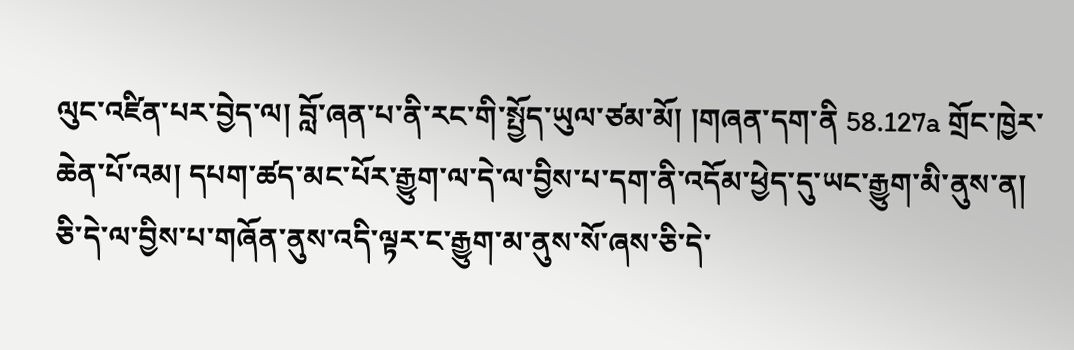ལུང་འཛིན་པར་བྱེད་ལ། བློ་ཞན་པ་ནི་རང་གི་སྤྱོད་ཡུལ་ཙམ་མོ། །གཞན་དག་ནི 58.127a གྲོང་ཁྱེར་ཆེན་པོ་འམ། དཔག་ཚད་མང་པོར་རྒྱུག་ལ་དེ་ལ་བྱིས་པ་དག་ནི་འདོམ་ཕྱེད་དུ་ཡང་རྒྱུག་མི་ནུས་ན། ཅི་དེ་ལ་བྱིས་པ་གཞོན་ནུས་འདི་ལྟར་ང་རྒྱུག་མ་ནུས་སོ་ཞས་ཅི་དེ་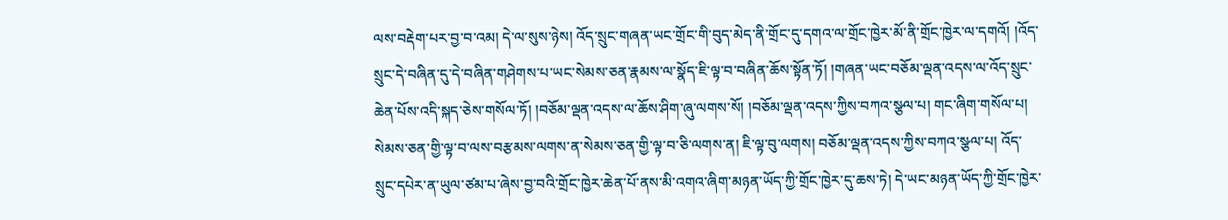ལས་བརྡེག་པར་བྱ་བ་འམ། དེ་ལ་སུས་ཉེས། འོད་སྲུང་གཞན་ཡང་གྲོང་གི་བུད་མེད་ནི་གྲོང་དུ་དགའ་ལ་གྲོང་ཁྱེར་མོ་ནི་གྲོང་ཁྱེར་ལ་དགའོ། །འོད་སྲུང་དེ་བཞིན་དུ་དེ་བཞིན་གཤེགས་པ་ཡང་སེམས་ཅན་རྣམས་ལ་སྣོད་ཇི་ལྟ་བ་བཞིན་ཆོས་སྟོན་ཏོ། །གཞན་ཡང་བཅོམ་ལྡན་འདས་ལ་འོད་སྲུང་ཆེན་པོས་འདི་སྐད་ཅེས་གསོལ་ཏོ། །བཅོམ་ལྡན་འདས་ལ་ཆོས་ཤིག་ཞུ་ལགས་སོ། །བཅོམ་ལྡན་འདས་ཀྱིས་བཀའ་སྩལ་པ། གང་ཞིག་གསོལ་པ། སེམས་ཅན་གྱི་ལྟ་བ་ལས་བརྩམས་ལགས་ན་སེམས་ཅན་གྱི་ལྟ་བ་ཅི་ལགས་ན། ཇི་ལྟ་བུ་ལགས། བཅོམ་ལྡན་འདས་ཀྱིས་བཀའ་སྩལ་པ། འོད་སྲུང་དཔེར་ན་ཡུལ་ཙམ་པ་ཞེས་བྱ་བའི་གྲོང་ཁྱེར་ཆེན་པོ་ནས་མི་འགའ་ཞིག་མཉན་ཡོད་ཀྱི་གྲོང་ཁྱེར་དུ་ཆས་ཏེ། དེ་ཡང་མཉན་ཡོད་ཀྱི་གྲོང་ཁྱེར་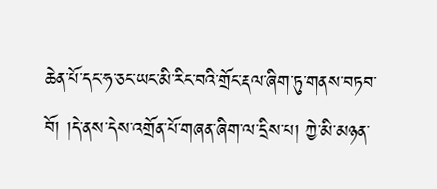ཆེན་པོ་དང་ཧ་ཅང་ཡང་མི་རིང་བའི་གྲོང་རྡལ་ཞིག་ཏུ་གནས་བཏབ་བོ། །དེ་ནས་དེས་འགྲོན་པོ་གཞན་ཞིག་ལ་དྲིས་པ། ཀྱེ་མི་མཉན་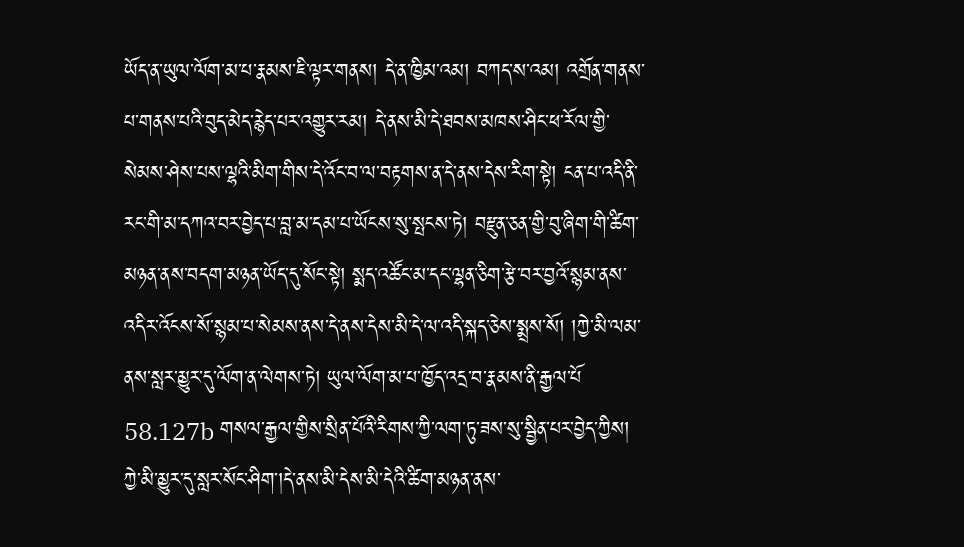ཡོད་ན་ཡུལ་ལོག་མ་པ་རྣམས་ཇི་ལྟར་གནས། དེ་ན་ཁྱིམ་འམ། བཀད་ས་འམ། འགྲོན་གནས་པ་གནས་པའི་བུད་མེད་རྙེད་པར་འགྱུར་རམ། དེ་ནས་མི་དེ་ཐབས་མཁས་ཤིང་ཕ་རོལ་གྱི་སེམས་ཤེས་པས་ལྷའི་མིག་གིས་དེ་འོང་བ་ལ་བརྟགས་ན་དེ་ནས་དེས་རིག་སྟེ། ངན་པ་འདི་ནི་རང་གི་མ་དཀའ་བར་བྱེད་པ་བླ་མ་དམ་པ་ཡོངས་སུ་སྤངས་ཏེ། བརྫུན་ཅན་གྱི་བུ་ཞིག་གི་ཚིག་མཉན་ནས་བདག་མཉན་ཡོད་དུ་སོང་སྟེ། སྨད་འཚོང་མ་དང་ལྷན་ཅིག་རྩེ་བར་བྱའོ་སྙམ་ནས་འདིར་འོངས་སོ་སྙམ་པ་སེམས་ནས་དེ་ནས་དེས་མི་དེ་ལ་འདི་སྐད་ཅེས་སྨྲས་སོ། །ཀྱེ་མི་ལམ་ནས་སླར་མྱུར་དུ་ལོག་ན་ལེགས་ཏེ། ཡུལ་ལོག་མ་པ་ཁྱོད་འདྲ་བ་རྣམས་ནི་རྒྱལ་པོ 58.127b གསལ་རྒྱལ་གྱིས་སྲིན་པོའི་རིགས་ཀྱི་ལག་ཏུ་ཟས་སུ་སྦྱིན་པར་བྱེད་ཀྱིས། ཀྱེ་མི་མྱུར་དུ་སླར་སོང་ཤིག་།དེ་ནས་མི་དེས་མི་དེའི་ཚིག་མཉན་ནས་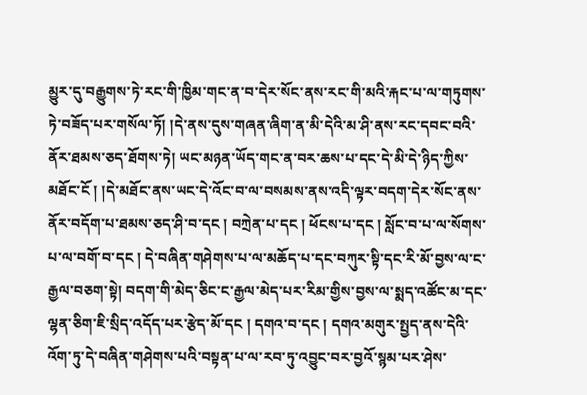མྱུར་དུ་བརྒྱུགས་ཏེ་རང་གི་ཁྱིམ་གང་ན་བ་དེར་སོང་ནས་རང་གི་མའི་རྐང་པ་ལ་གཏུགས་ཏེ་བཟོད་པར་གསོལ་ཏོ། །དེ་ནས་དུས་གཞན་ཞིག་ན་མི་དེའི་མ་ཤི་ནས་རང་དབང་བའི་ནོར་ཐམས་ཅད་ཐོགས་ཏེ། ཡང་མཉན་ཡོད་གང་ན་བར་ཆས་པ་དང་དེ་མི་དེ་ཉིད་ཀྱིས་མཐོང་ངོ ། །དེ་མཐོང་ནས་ཡང་དེ་འོང་བ་ལ་བསམས་ནས་འདི་ལྟར་བདག་དེར་སོང་ནས་ནོར་བདོག་པ་ཐམས་ཅད་ཤི་བ་དང ། བཀྲེན་པ་དང ། ཕོངས་པ་དང ། སློང་བ་པ་ལ་སོགས་པ་ལ་བགོ་བ་དང ། དེ་བཞིན་གཤེགས་པ་ལ་མཆོད་པ་དང་བཀུར་སྟི་དང་རི་མོ་བྱས་ལ་ང་རྒྱལ་བཅག་སྟེ། བདག་གི་མེད་ཅིང་ང་རྒྱལ་མེད་པར་རིམ་གྱིས་བྱས་ལ་སྨད་འཚོང་མ་དང་ལྷན་ཅིག་ཇི་སྲིད་འདོད་པར་རྩེད་མོ་དང ། དགའ་བ་དང ། དགའ་མགུར་སྤྱད་ནས་དེའི་འོག་ཏུ་དེ་བཞིན་གཤེགས་པའི་བསྟན་པ་ལ་རབ་ཏུ་འབྱུང་བར་བྱའོ་སྙམ་པར་ཤེས་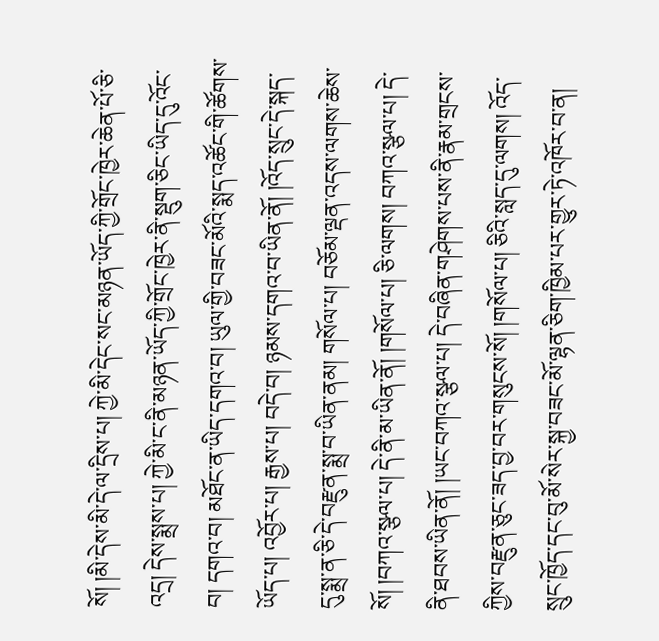སོ། །མི་དེས་མི་དེ་ལ་དྲིས་པ། ཀྱེ་མི་དེང་སང་མཉན་ཡོད་ཀྱི་གྲོང་ཁྱེར་ཆེན་པོ་ཅི་འདྲ། དེས་སྨྲས་པ། ཀྱེ་མི་ང་ནི་མཉན་ཡོད་ཀྱི་གྲོང་ཁྱེར་ནི་སྡུག་ཅིང་ཡིད་དུ་འོང་བ། དགའ་བ། མཐོང་ན་ཡིད་དགའ་བ། ཡུལ་གྱི་བཟང་མོའི་སྨད་འཚོང་གི་ཚོགས་ཡོད་པ། འབྱོར་པ། རྒྱས་པ། བདེ་བ། ཉམས་དགའ་བ་ཡིན་ནོ། །འོད་སྲུང་དེ་སྐད་དུ་སྨྲ་ན་ཅི་དེ་བརྫུན་སྨྲ་བ་ཡིན་ནམ། གསོལ་པ། བཅོམ་ལྡན་འདས་ལགས་ཆེས་སོ། །བཀའ་སྩལ་པ། དེ་ནི་མ་ཡིན་ནོ། །གསོལ་པ། ཅི་ལགས། བཀའ་སྩལ་པ། དེ་ནི་ཐབས་ཡིན་ནོ། །ཡང་བཀའ་སྩལ་པ། དེ་བཞིན་གཤེགས་པས་ནི་རྣམ་གྲངས་ཀྱིས་བརྫུན་ཅུང་ཟད་བྱ་བར་གསུངས་སོ། །གསོལ་པ། ཅིའི་སླད་དུ་ལགས། འོད་སྲུང་ཁྱོད་དང་བུ་མོ་སེར་སྐྱ་བཟང་མོ་ལྷན་ཅིག་ཁྱིམ་པར་གྱུར་ཏེ་འཁོར་བ་ན།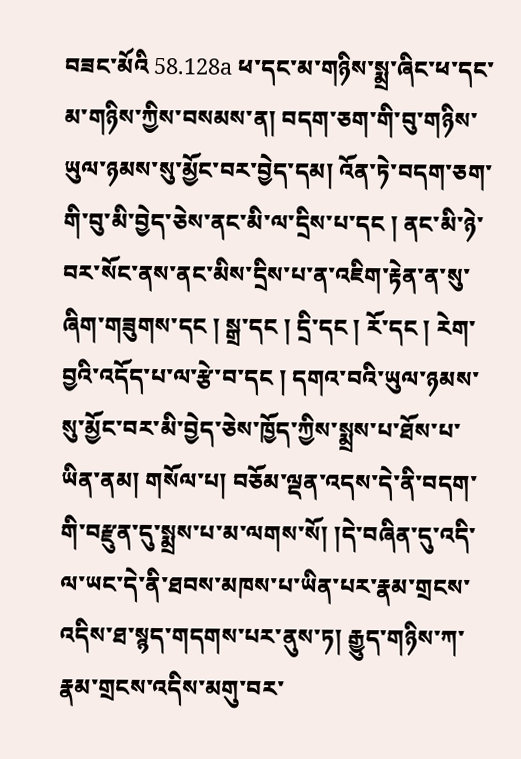བཟང་མོའི 58.128a ཕ་དང་མ་གཉིས་སྨྲ་ཞིང་ཕ་དང་མ་གཉིས་ཀྱིས་བསམས་ན། བདག་ཅག་གི་བུ་གཉིས་ཡུལ་ཉམས་སུ་མྱོང་བར་བྱེད་དམ། འོན་ཏེ་བདག་ཅག་གི་བུ་མི་བྱེད་ཅེས་ནང་མི་ལ་དྲིས་པ་དང ། ནང་མི་ཉེ་བར་སོང་ནས་ནང་མིས་དྲིས་པ་ན་འཇིག་རྟེན་ན་སུ་ཞིག་གཟུགས་དང ། སྒྲ་དང ། དྲི་དང ། རོ་དང ། རེག་བྱའི་འདོད་པ་ལ་རྩེ་བ་དང ། དགའ་བའི་ཡུལ་ཉམས་སུ་མྱོང་བར་མི་བྱེད་ཅེས་ཁྱོད་ཀྱིས་སྨྲས་པ་ཐོས་པ་ཡིན་ནམ། གསོལ་པ། བཅོམ་ལྡན་འདས་དེ་ནི་བདག་གི་བརྫུན་དུ་སྨྲས་པ་མ་ལགས་སོ། །དེ་བཞིན་དུ་འདི་ལ་ཡང་དེ་ནི་ཐབས་མཁས་པ་ཡིན་པར་རྣམ་གྲངས་འདིས་ཐ་སྙད་གདགས་པར་ནུས་ཏ། རྒྱུད་གཉིས་ཀ་རྣམ་གྲངས་འདིས་མགུ་བར་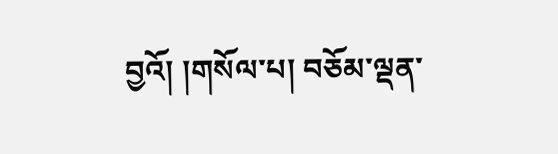བྱའོ། །གསོལ་པ། བཅོམ་ལྡན་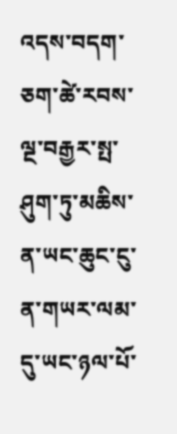འདས་བདག་ཅག་ཚེ་རབས་ལྔ་བརྒྱར་སྤ་ཤུག་ཏུ་མཆིས་ན་ཡང་ཆུང་ངུ་ན་གཡར་ལམ་དུ་ཡང་ཉལ་པོ་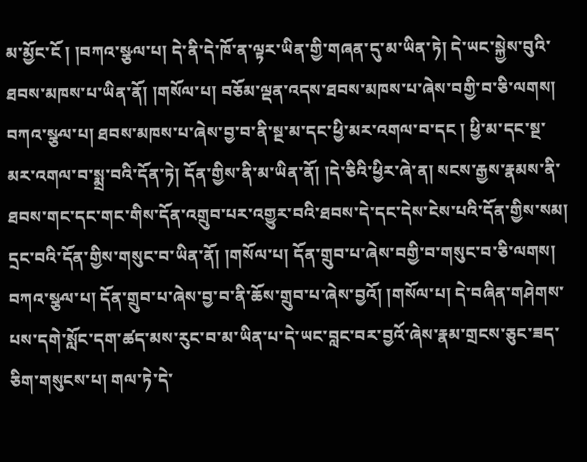མ་མྱོང་ངོ ། །བཀའ་སྩལ་པ། དེ་ནི་དེ་ཁོ་ན་ལྟར་ཡིན་གྱི་གཞན་དུ་མ་ཡིན་ཏེ། དེ་ཡང་སྐྱེས་བུའི་ཐབས་མཁས་པ་ཡིན་ནོ། །གསོལ་པ། བཅོམ་ལྡན་འདས་ཐབས་མཁས་པ་ཞེས་བགྱི་བ་ཅི་ལགས། བཀའ་སྩལ་པ། ཐབས་མཁས་པ་ཞེས་བྱ་བ་ནི་སྔ་མ་དང་ཕྱི་མར་འགལ་བ་དང ། ཕྱི་མ་དང་སྔ་མར་འགལ་བ་སྨྲ་བའི་དོན་ཏེ། དོན་གྱིས་ནི་མ་ཡིན་ནོ། །དེ་ཅིའི་ཕྱིར་ཞེ་ན། སངས་རྒྱས་རྣམས་ནི་ཐབས་གང་དང་གང་གིས་དོན་འགྲུབ་པར་འགྱུར་བའི་ཐབས་དེ་དང་དེས་ངེས་པའི་དོན་གྱིས་སམ། དྲང་བའི་དོན་གྱིས་གསུང་བ་ཡིན་ནོ། །གསོལ་པ། དོན་གྲུབ་པ་ཞེས་བགྱི་བ་གསུང་བ་ཅི་ལགས། བཀའ་སྩལ་པ། དོན་གྲུབ་པ་ཞེས་བྱ་བ་ནི་ཆོས་གྲུབ་པ་ཞེས་བྱའོ། །གསོལ་པ། དེ་བཞིན་གཤེགས་པས་དགེ་སློང་དག་ཚད་མས་རུང་བ་མ་ཡིན་པ་དེ་ཡང་བླང་བར་བྱའོ་ཞེས་རྣམ་གྲངས་ཅུང་ཟད་ཅིག་གསུངས་པ། གལ་ཏེ་དེ་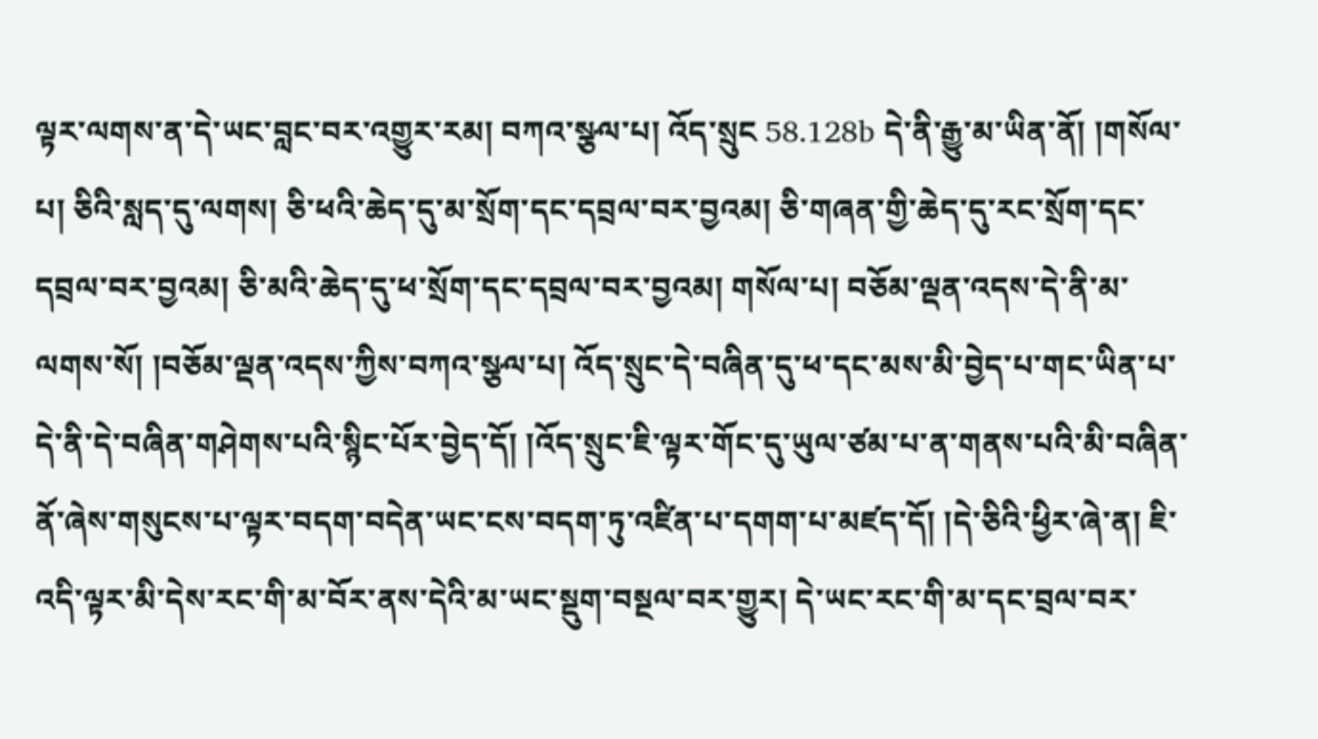ལྟར་ལགས་ན་དེ་ཡང་བླང་བར་འགྱུར་རམ། བཀའ་སྩལ་པ། འོད་སྲུང 58.128b དེ་ནི་རྒྱུ་མ་ཡིན་ནོ། །གསོལ་པ། ཅིའི་སླད་དུ་ལགས། ཅི་ཕའི་ཆེད་དུ་མ་སྲོག་དང་དབྲལ་བར་བྱའམ། ཅི་གཞན་གྱི་ཆེད་དུ་རང་སྲོག་དང་དབྲལ་བར་བྱའམ། ཅི་མའི་ཆེད་དུ་ཕ་སྲོག་དང་དབྲལ་བར་བྱའམ། གསོལ་པ། བཅོམ་ལྡན་འདས་དེ་ནི་མ་ལགས་སོ། །བཅོམ་ལྡན་འདས་ཀྱིས་བཀའ་སྩལ་པ། འོད་སྲུང་དེ་བཞིན་དུ་ཕ་དང་མས་མི་བྱེད་པ་གང་ཡིན་པ་དེ་ནི་དེ་བཞིན་གཤེགས་པའི་སྙིང་པོར་བྱེད་དོ། །འོད་སྲུང་ཇི་ལྟར་གོང་དུ་ཡུལ་ཙམ་པ་ན་གནས་པའི་མི་བཞིན་ནོ་ཞེས་གསུངས་པ་ལྟར་བདག་བདེན་ཡང་ངས་བདག་ཏུ་འཛིན་པ་དགག་པ་མཛད་དོ། །དེ་ཅིའི་ཕྱིར་ཞེ་ན། ཇི་འདི་ལྟར་མི་དེས་རང་གི་མ་བོར་ནས་དེའི་མ་ཡང་སྡུག་བསྔལ་བར་གྱུར། དེ་ཡང་རང་གི་མ་དང་བྲལ་བར་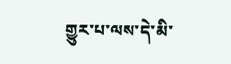གྱུར་པ་ལས་དེ་མི་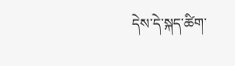དེས་དེ་སྐད་ཚིག་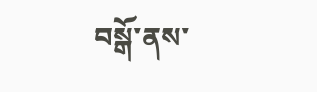བསྒོ་ནས་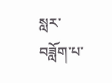སླར་བཟློག་པ་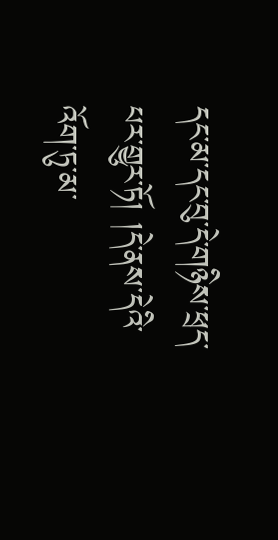དང་མ་དང་བུ་དེ་གཉིས་ཕྲད་པར་གྱུར་ཏོ། །དེ་ནས་དེའི་འོག་ཏུ་མ་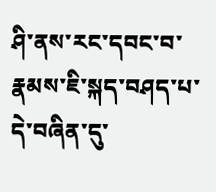ཤི་ནས་རང་དབང་བ་རྣམས་ཇི་སྐད་བཤད་པ་དེ་བཞིན་དུ་